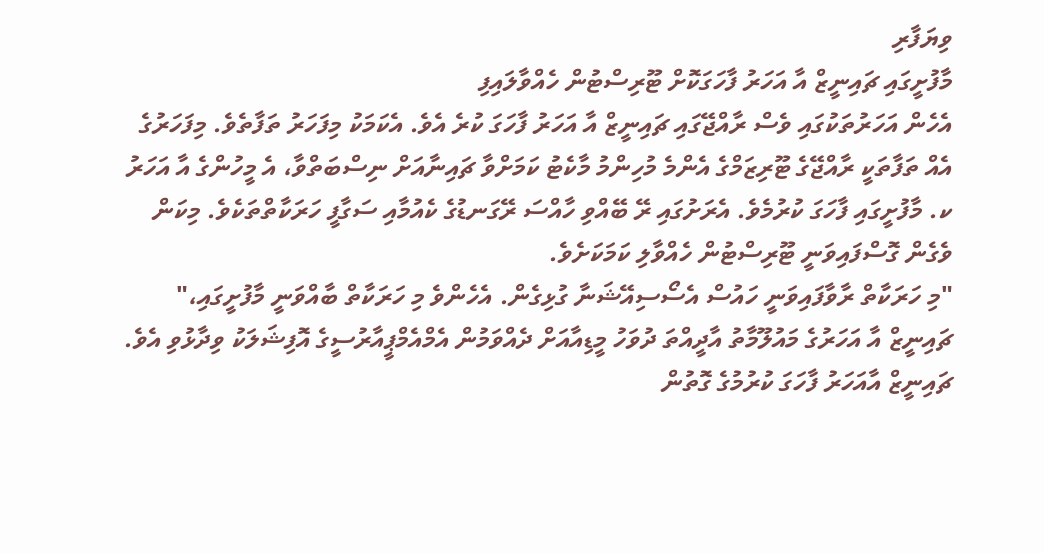ވިޔަފާރި
މާފުށީގައި ޗައިނީޒް އާ އަހަރު ފާހަގަކޮށް ޓޫރިސްޓުން ހެއްވާލައިފި
އެހެން އަހަރުތަކުގައި ވެސް ރާއްޖޭގައި ޗައިނީޒް އާ އަހަރު ފާހަގަ ކުރެ އެވެ. އެކަމަކު މިފަހަރު ތަފާތެވެ. މިފަހަރުގެ އެއް ތަފާތަކީ ރާއްޖޭގެ ޓޫރިޒަމްގެ އެންމެ މުހިންމު މާކެޓު ކަމަށްވާ ޗައިނާއަށް ނިސްބަތްވާ، އެ މީހުންގެ އާ އަހަރު ކ. މާފުށީގައި ފާހަގަ ކުރުމެވެ. އެރަށުގައި ރޭ ބޭއްވި ހާއްސަ ރޭގަނޑުގެ ކެއުމާއި ސަގާފީ ހަރަކާތްތަކެވެ. މިކަން ވެގެން ގޮސްފައިވަނީ ޓޫރިސްޓުން ހެއްވާލި ކަމަކަށެވެ.
"މި ހަރަކާތް ރާވާފައިވަނީ ހައުސް އެސޯސިއޭޝަނާ ގުޅިގެން. އެހެންވެ މި ހަރަކާތް ބާއްވަނީ މާފުށީގައި،" ޗައިނީޒް އާ އަހަރުގެ މައުލޫމާތު އާދީއްތަ ދުވަހު މީޑިއާއަށް ދެއްވަމުން އެމްއެމްޕީއާރުސީގެ އޮފިޝަލަކު ވިދާޅުވި އެވެ.
ޗައިނީޒް އާއަހަރު ފާހަގަ ކުރުމުގެ ގޮތުން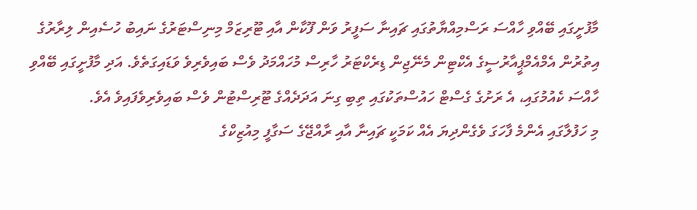މާފުށީގައި ބޭއްވި ހާއްސަ ރަސްމިއްޔާތުގައި ޗައިނާ ސަފީރު ވަން ފޫކާން އާއި ޓޫރިޒަމް މިނިސްޓަރުގެ ނައިބު ހުސެއިން ލިރާރުގެ އިތުރުން އެމްއެމްޕީއާރުސީގެ އެކްޓިން މެނޭޖިން ޑިރެކްޓަރު ހާރިސް މުހައްމަދު ވެސް ބައިވެރިވެ ވަޑައިގަތެވެ. އަދި މާފުށީގައި ބޭއްވި ހާއްސަ ކެއުމުގައި، އެ ރަށުގެ ގެސްޓް ހައުސްތަކުގައި ތިބި ގިނަ އަދަދެއްގެ ޓޫރިސްޓުން ވެސް ބައިވެރިވެފައިވެ އެވެ.
މި ހަފުލާގައި އެންމެ ފާހަގަ ވެގެންދިޔަ އެއް ކަމަކީ ޗައިނާ އާއި ރާއްޖޭގެ ސަގާފީ މިއުޒިކްގެ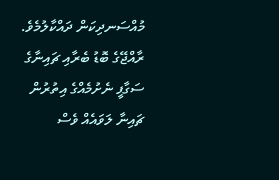މުއްސަނދިކަން ދައްކާލުމެވެ. ރާއްޖޭގެ ބޮޑު ބެރާއި ޗައިނާގެ ސަގާފީ ނެށުމެއްގެ އިތުރުން ޗައިނާ ލަވައެއް ވެސް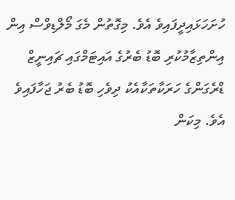ހުށަހަޅައިދީފައިވެ އެވެ. މިގޮތުން މެގަ މޯލްޑިވްސް އިން އިންތިޒާމުކުރި ބޮޑު ބެރުގެ އައިޓަމްގައި ޗައިނީޒް ޑްރެގަންގެ ހަރަކާތަކާއެކު ދިވެހި ބޮޑު ބެރު ޖަހާފައިވެ އެވެ. މިކަން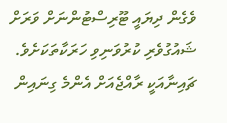ވެގެން ދިޔައީ ޓޫރިސްޓުންނަށް ވަރަށް ޝައުގުވެރި ކުރުވަނިވި ހަރަކާތަކަށެވެ.
ޗައިނާއަކީ ރާއްޖެއަށް އެންމެ ގިނައިން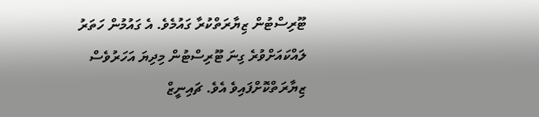ޓޫރިސްޓުން ޒިޔާރަތްކުރާ ގައުމެވެ. އެ ގައުމުން ހަތަރު ލައްކައަށްވުރެ ގިނަ ޓޫރިސްޓުން މިދިޔަ އަހަރުވެސް ޒިޔާރަތްކޮށްފައިވެ އެވެ. ޗައިނީޒް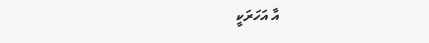އާ އަހަރަކީ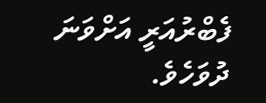ފެބްރުއަރީ އަށްވަނަ ދުވަހެވެ.